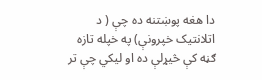دا هغه پوښتنه ده چې ( د اتلانتيک خپرونې) په خپله تازه ګڼه کې څيړلې ده او ليکي چې تر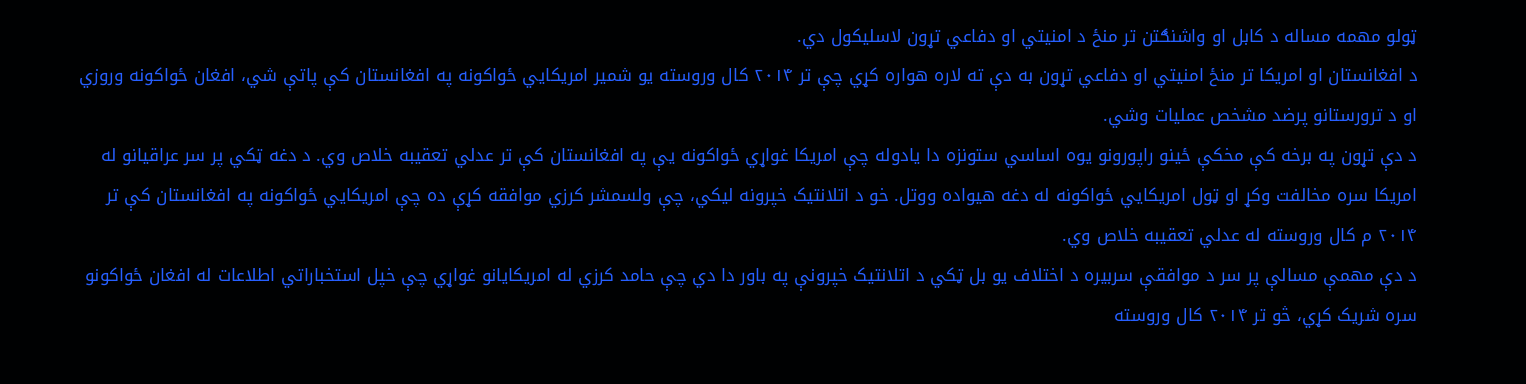ټولو مهمه مساله د کابل او واشنګتن تر منځ د امنيتي او دفاعي تړون لاسليکول دي.
د افغانستان او امريکا تر منځ امنيتي او دفاعي تړون به دې ته لاره هواره کړي چې تر ۲۰۱۴ کال وروسته يو شمير امريکايي ځواکونه په افغانستان کې پاتې شي، افغان ځواکونه وروزي او د ترورستانو پرضد مشخص عمليات وشي.
د دې تړون په برخه کې مخکې ځينو راپورونو يوه اساسي ستونزه دا يادوله چې امريکا غواړي ځواکونه يې په افغانستان کې تر عدلي تعقيبه خلاص وي. د دغه ټکي پر سر عراقيانو له امريکا سره مخالفت وکړ او ټول امريکايي ځواکونه له دغه هيواده ووتل. خو د اتلانتيک خپرونه ليکي، چې ولسمشر کرزي موافقه کړې ده چې امريکايي ځواکونه په افغانستان کې تر ۲۰۱۴ م کال وروسته له عدلي تعقيبه خلاص وي.
د دې مهمې مسالې پر سر د موافقې سربيره د اختلاف يو بل ټکي د اتلانتيک خپرونې په باور دا دي چې حامد کرزي له امريکايانو غواړي چې خپل استخباراتي اطلاعات له افغان ځواکونو سره شريک کړي، څو تر ۲۰۱۴ کال وروسته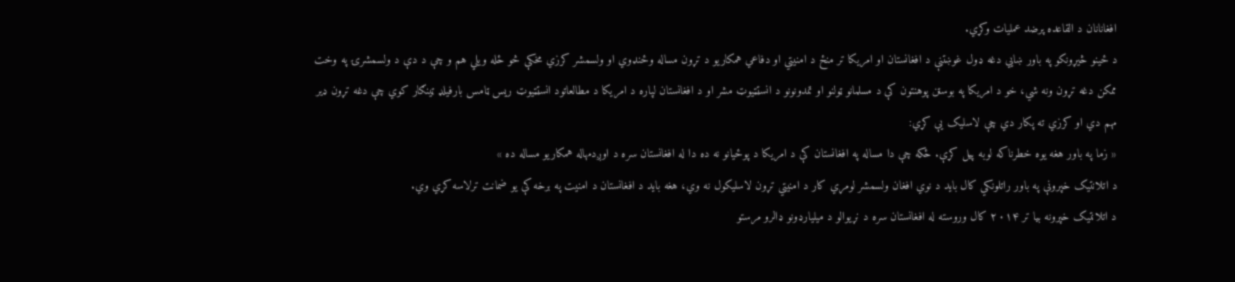افغانانان د القاعده پرضد عمليات وکړي.
د ځينو څيړونکو په باور ښايي دغه ډول غوښتنې د افغانستان او امريکا تر منځ د امنيتي او دفاعي همکاريو د تړون مساله وځنډوي او ولسمشر کرزي مخکې څو ځله ويلي هم و چې د دې د ولسمشرۍ په وخت ممکن دغه تړون ونه شي، خو د امريکا په بوسټن پوهنتون کې د مسلمانو ټولنو او تمدونونو د انسټټيوټ مشر او د افغانستان لپاره د امريکا د مطالعاتود انسټټيوټ ريس ټامس بارفيلډ ټينګار کوي چې دغه تړون ډير مهم دي او کرزي ته پکار دي چې لاسليک يې کړي:
« زما په باور هغه يوه خطرناکه لوبه پيل کړې. ځکه چې دا مساله په افغانستان کې د امريکا د پوځيانو نه ده دا له افغانستان سره د اوږدمهاله همکاريو مساله ده »
د اتلانتيک خپرونې په باور راتلونکي کال بايد د نوي افغان ولسمشر لومړي کار د امنيتي تړون لاسليکول نه وي، هغه بايد د افغانستان د امنيت په برخه کې يو ضمانت ترلاسه کړي وي.
د اتلانتيک خپرونه بيا تر ۲۰۱۴ کال وروسته له افغانستان سره د نړيوالو د ميليارډونو ډالرو مرستو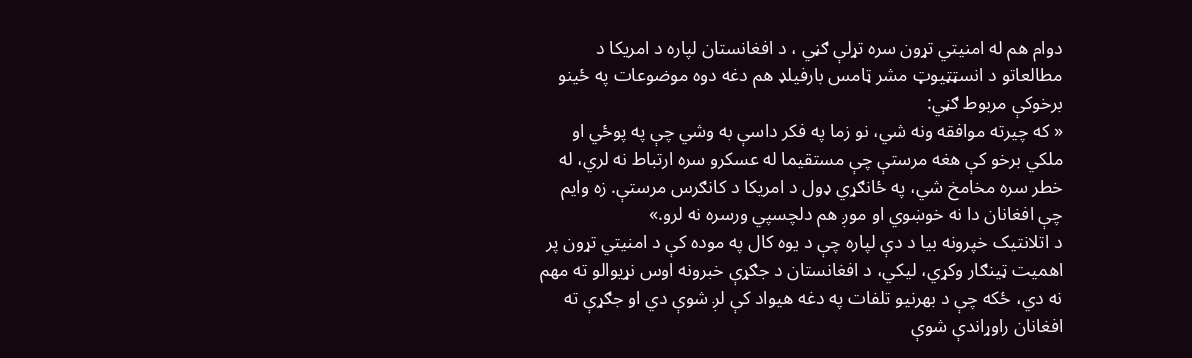دوام هم له امنيتي تړون سره تړلې ګڼي ، د افغانستان لپاره د امريکا د مطالعاتو د انسټټيوټ مشر ټامس بارفيلډ هم دغه دوه موضوعات په ځينو برخوکې مربوط ګڼي:
« که چيرته موافقه ونه شي، نو زما په فکر داسې به وشي چې په پوځي او ملکي برخو کې هغه مرستې چې مستقيما له عسکرو سره ارتباط نه لري، له خطر سره مخامخ شي، په ځانګړي ډول د امريکا د کانګرس مرستې. زه وايم چې افغانان دا نه خوښوي او موږ هم دلچسپي ورسره نه لرو.»
د اتلانتيک خپرونه بيا د دې لپاره چې د يوه کال په موده کې د امنيتي تړون پر اهميت ټينګار وکړي، ليکي، د افغانستان د جګړې خبرونه اوس نړيوالو ته مهم نه دي، ځکه چې د بهرنيو تلفات په دغه هيواد کې لږ شوې دي او جګړې ته افغانان راوړاندې شوې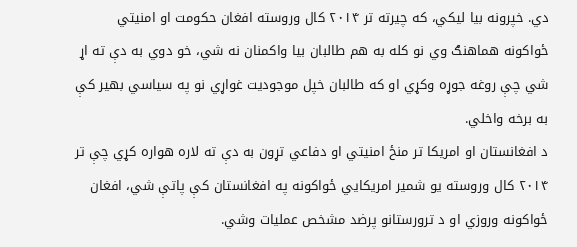دي. خپرونه بيا ليکي، که چيرته تر ۲۰۱۴ کال وروسته افغان حکومت او امنيتي ځواکونه هماهنګ وي نو کله به هم طالبان بيا واکمنان نه شي، خو دوي به دې ته اړ شي چې روغه جوړه وکړي او که طالبان خپل موجوديت غواړي نو په سياسي بهير کې به برخه واخلي.
د افغانستان او امريکا تر منځ امنيتي او دفاعي تړون به دې ته لاره هواره کړي چې تر ۲۰۱۴ کال وروسته يو شمير امريکايي ځواکونه په افغانستان کې پاتې شي، افغان ځواکونه وروزي او د ترورستانو پرضد مشخص عمليات وشي.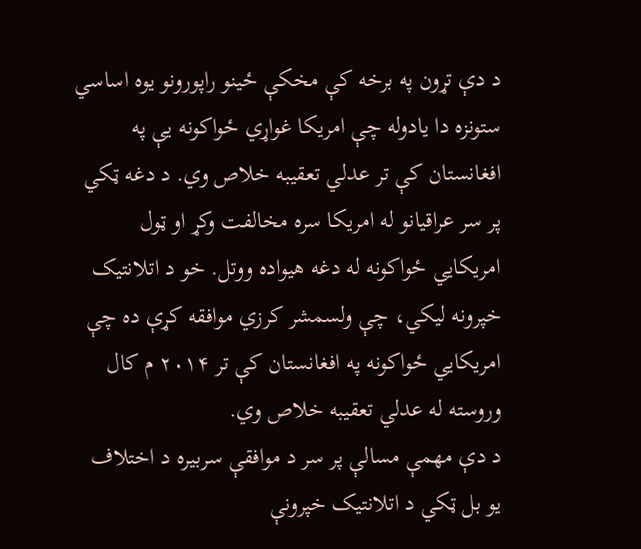د دې تړون په برخه کې مخکې ځينو راپورونو يوه اساسي ستونزه دا يادوله چې امريکا غواړي ځواکونه يې په افغانستان کې تر عدلي تعقيبه خلاص وي. د دغه ټکي پر سر عراقيانو له امريکا سره مخالفت وکړ او ټول امريکايي ځواکونه له دغه هيواده ووتل. خو د اتلانتيک خپرونه ليکي، چې ولسمشر کرزي موافقه کړې ده چې امريکايي ځواکونه په افغانستان کې تر ۲۰۱۴ م کال وروسته له عدلي تعقيبه خلاص وي.
د دې مهمې مسالې پر سر د موافقې سربيره د اختلاف يو بل ټکي د اتلانتيک خپرونې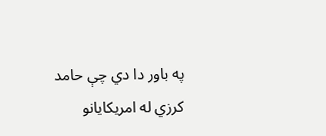په باور دا دي چې حامد کرزي له امريکايانو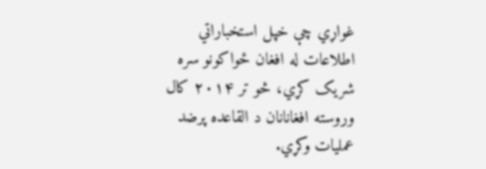غواړي چې خپل استخباراتي اطلاعات له افغان ځواکونو سره شريک کړي، څو تر ۲۰۱۴ کال وروسته افغانانان د القاعده پرضد عمليات وکړي.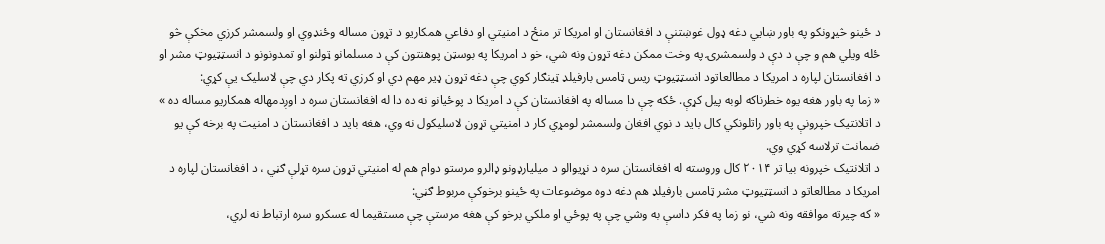د ځينو څيړونکو په باور ښايي دغه ډول غوښتنې د افغانستان او امريکا تر منځ د امنيتي او دفاعي همکاريو د تړون مساله وځنډوي او ولسمشر کرزي مخکې څو ځله ويلي هم و چې د دې د ولسمشرۍ په وخت ممکن دغه تړون ونه شي، خو د امريکا په بوسټن پوهنتون کې د مسلمانو ټولنو او تمدونونو د انسټټيوټ مشر او د افغانستان لپاره د امريکا د مطالعاتود انسټټيوټ ريس ټامس بارفيلډ ټينګار کوي چې دغه تړون ډير مهم دي او کرزي ته پکار دي چې لاسليک يې کړي:
« زما په باور هغه يوه خطرناکه لوبه پيل کړې. ځکه چې دا مساله په افغانستان کې د امريکا د پوځيانو نه ده دا له افغانستان سره د اوږدمهاله همکاريو مساله ده »
د اتلانتيک خپرونې په باور راتلونکي کال بايد د نوي افغان ولسمشر لومړي کار د امنيتي تړون لاسليکول نه وي، هغه بايد د افغانستان د امنيت په برخه کې يو ضمانت ترلاسه کړي وي.
د اتلانتيک خپرونه بيا تر ۲۰۱۴ کال وروسته له افغانستان سره د نړيوالو د ميليارډونو ډالرو مرستو دوام هم له امنيتي تړون سره تړلې ګڼي ، د افغانستان لپاره د امريکا د مطالعاتو د انسټټيوټ مشر ټامس بارفيلډ هم دغه دوه موضوعات په ځينو برخوکې مربوط ګڼي:
« که چيرته موافقه ونه شي، نو زما په فکر داسې به وشي چې په پوځي او ملکي برخو کې هغه مرستې چې مستقيما له عسکرو سره ارتباط نه لري،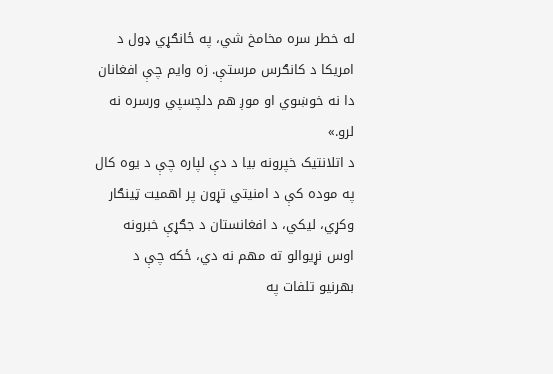له خطر سره مخامخ شي، په ځانګړي ډول د امريکا د کانګرس مرستې. زه وايم چې افغانان دا نه خوښوي او موږ هم دلچسپي ورسره نه لرو.»
د اتلانتيک خپرونه بيا د دې لپاره چې د يوه کال په موده کې د امنيتي تړون پر اهميت ټينګار وکړي، ليکي، د افغانستان د جګړې خبرونه اوس نړيوالو ته مهم نه دي، ځکه چې د بهرنيو تلفات په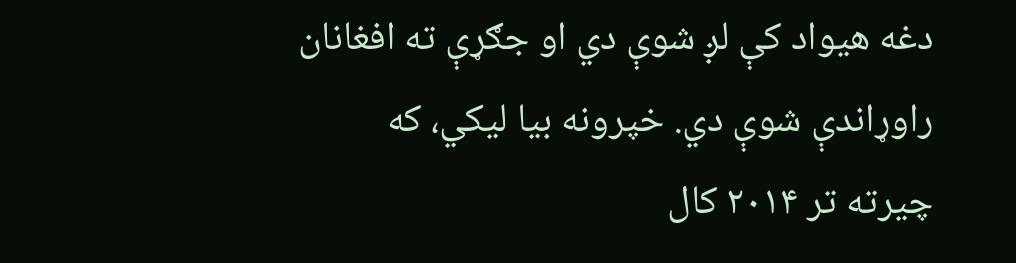دغه هيواد کې لږ شوې دي او جګړې ته افغانان راوړاندې شوې دي. خپرونه بيا ليکي، که چيرته تر ۲۰۱۴ کال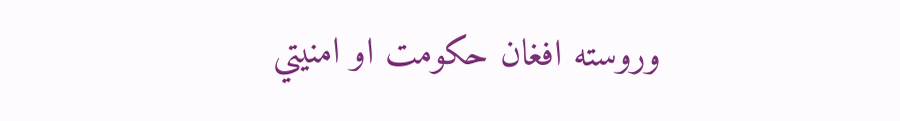وروسته افغان حکومت او امنيتي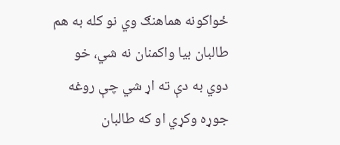ځواکونه هماهنګ وي نو کله به هم طالبان بيا واکمنان نه شي، خو دوي به دې ته اړ شي چې روغه جوړه وکړي او که طالبان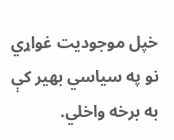خپل موجوديت غواړي نو په سياسي بهير کې به برخه واخلي.